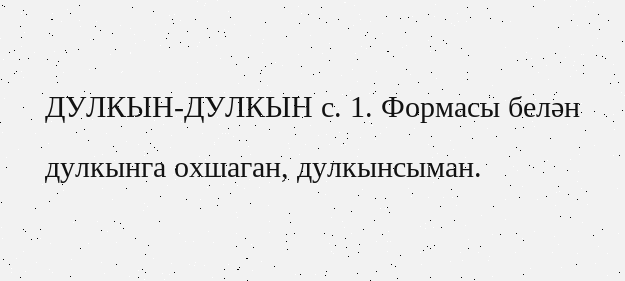ДУЛКЫН-ДУЛКЫН с. 1. Формасы белән дулкынга охшаган, дулкынсыман.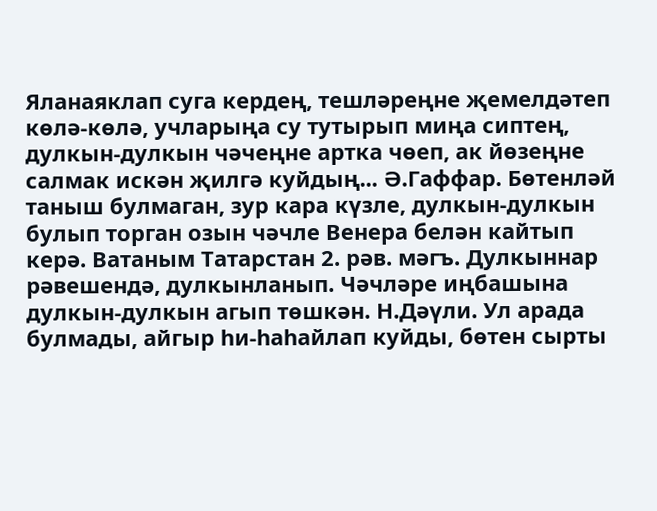Яланаяклап суга кердең, тешләреңне җемелдәтеп көлә-көлә, учларыңа су тутырып миңа сиптең, дулкын-дулкын чәчеңне артка чөеп, ак йөзеңне салмак искән җилгә куйдың... Ә.Гаффар. Бөтенләй таныш булмаган, зур кара күзле, дулкын-дулкын булып торган озын чәчле Венера белән кайтып керә. Ватаным Татарстан 2. рәв. мәгъ. Дулкыннар рәвешендә, дулкынланып. Чәчләре иңбашына дулкын-дулкын агып төшкән. Н.Дәүли. Ул арада булмады, айгыр һи-һаһайлап куйды, бөтен сырты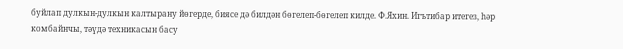буйлап дулкын-дулкын калтырану йөгерде, биясе дә билдән бөгелеп-бөгелеп килде. Ф.Яхин. Игътибар итегез, һәр комбайнчы, тәүдә техникасын басу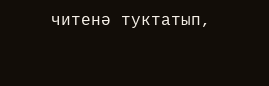читенә туктатып,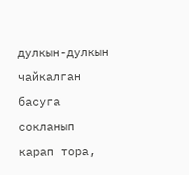дулкын-дулкын чайкалган басуга сокланып карап тора,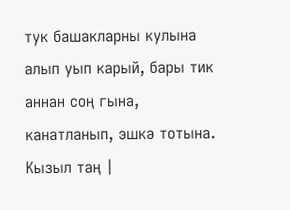тук башакларны кулына алып уып карый, бары тик аннан соң гына, канатланып, эшкә тотына. Кызыл таң |